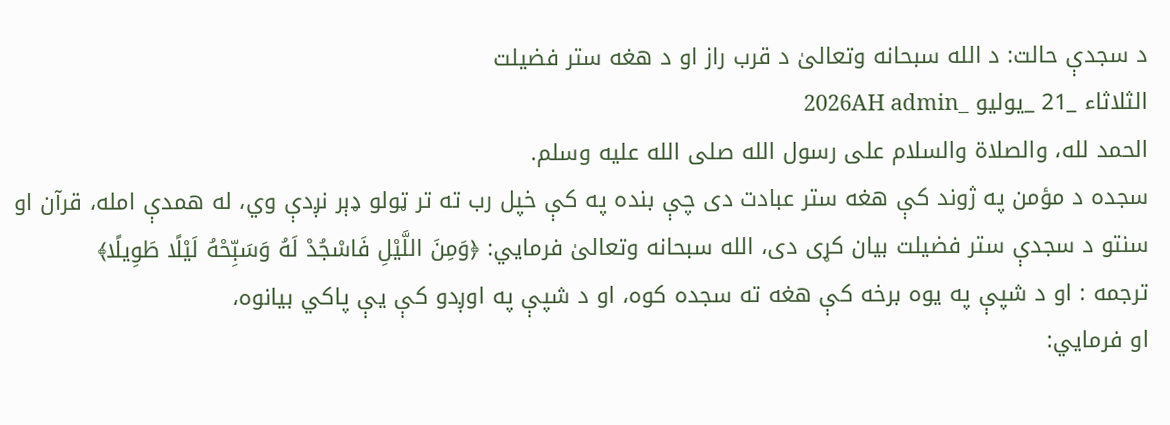د سجدې حالت: د الله سبحانه وتعالیٰ د قرب راز او د هغه ستر فضيلت
الثلاثاء _21 _يوليو _2026AH admin
الحمد لله، والصلاة والسلام على رسول الله صلى الله عليه وسلم.
سجده د مؤمن په ژوند کې هغه ستر عبادت دی چې بنده په کې خپل رب ته تر ټولو ډېر نږدې وي، له همدې امله، قرآن او سنتو د سجدې ستر فضيلت بيان کړی دی، الله سبحانه وتعالیٰ فرمايي: ﴿وَمِنَ اللَّيْلِ فَاسْجُدْ لَهُ وَسَبِّحْهُ لَيْلًا طَوِيلًا﴾
ترجمه : او د شپې په يوه برخه کې هغه ته سجده کوه، او د شپې په اوږدو کې يې پاکي بيانوه،
او فرمايي: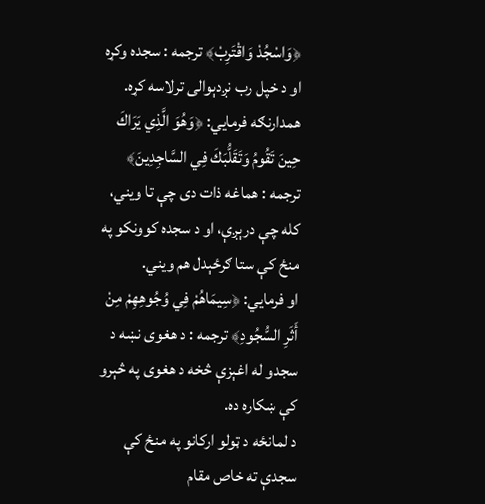﴿وَاسْجُدْ وَاقْتَرِبْ﴾ ترجمه : سجده وکړه او د خپل رب نږدېوالی ترلاسه کړه.
همدارنګه فرمايي: ﴿وَهُوَ الَّذِي يَرَاكَ حِينَ تَقُومُ وَتَقَلُّبَكَ فِي السَّاجِدِينَ﴾
ترجمه : هماغه ذات دی چې تا ويني، کله چې درېږې، او د سجده کوونکو په منځ کې ستا ګرځېدل هم ويني.
او فرمايي: ﴿سِيمَاهُمْ فِي وُجُوهِهِمْ مِنْ أَثَرِ السُّجُودِ﴾ ترجمه : د هغوی نښه د سجدو له اغېزې څخه د هغوی په څېرو کې ښکاره ده.
د لمانځه د ټولو ارکانو په منځ کې سجدې ته خاص مقام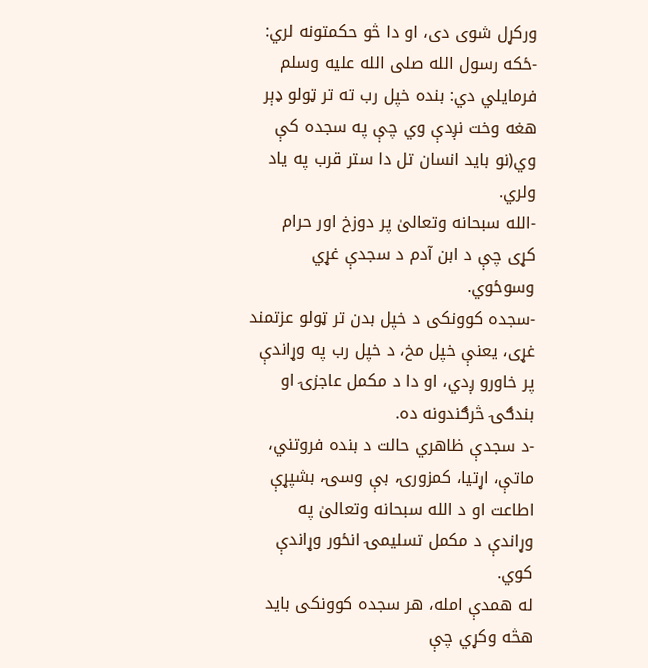ورکړل شوی دی، او دا څو حکمتونه لري:
-ځکه رسول الله صلى الله عليه وسلم فرمايلي دي: بنده خپل رب ته تر ټولو ډېر هغه وخت نږدې وي چې په سجده کې وي(نو بايد انسان تل دا ستر قرب په ياد ولري.
-الله سبحانه وتعالیٰ پر دوزخ اور حرام کړی چې د ابن آدم د سجدې غړي وسوځوي.
-سجده کوونکی د خپل بدن تر ټولو عزتمند غړی، يعنې خپل مخ، د خپل رب په وړاندې پر خاورو ږدي، او دا د مكمل عاجزۍ او بندګۍ څرګندونه ده.
-د سجدې ظاهري حالت د بنده فروتني، ماتې، اړتيا، کمزورۍ، بې وسۍ، بشپړې اطاعت او د الله سبحانه وتعالیٰ په وړاندې د مكمل تسليمۍ انځور وړاندې کوي.
له همدې امله، هر سجده کوونکی بايد هڅه وکړي چې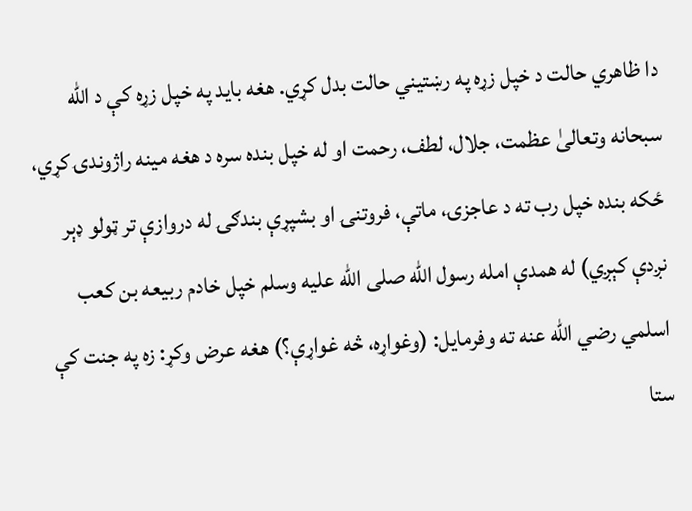دا ظاهري حالت د خپل زړه په رښتيني حالت بدل کړي. هغه بايد په خپل زړه کې د الله سبحانه وتعالیٰ عظمت، جلال، لطف، رحمت او له خپل بنده سره د هغه مينه راژوندۍ کړي، ځکه بنده خپل رب ته د عاجزۍ، ماتې، فروتنۍ او بشپړې بندګۍ له دروازې تر ټولو ډېر نږدې کېږي) له همدې امله رسول الله صلى الله عليه وسلم خپل خادم ربيعه بن کعب اسلمي رضي الله عنه ته وفرمايل: (وغواړه، څه غواړې؟) هغه عرض وکړ: زه په جنت کې ستا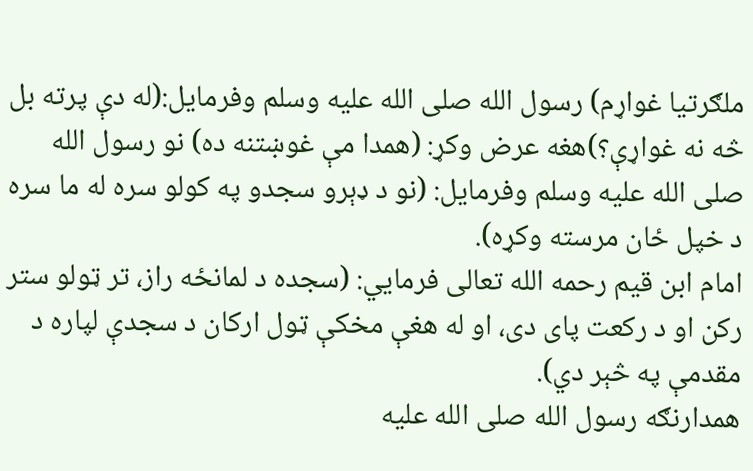ملګرتيا غواړم) رسول الله صلى الله عليه وسلم وفرمايل:(له دې پرته بل څه نه غواړې؟)هغه عرض وکړ: (همدا مې غوښتنه ده) نو رسول الله صلى الله عليه وسلم وفرمايل: (نو د ډېرو سجدو په کولو سره له ما سره د خپل ځان مرسته وکړه).
امام ابن قيم رحمه الله تعالی فرمايي: (سجده د لمانځه راز، تر ټولو ستر رکن او د رکعت پای دی، او له هغې مخکې ټول ارکان د سجدې لپاره د مقدمې په څېر دي).
همدارنګه رسول الله صلى الله عليه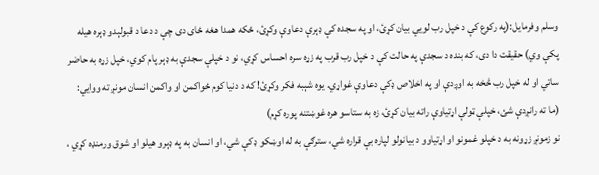وسلم وفرمايل:(په رکوع کې د خپل رب لويي بيان کړئ، او په سجده کې ډېرې دعاوې وکړئ، ځکه همدا هغه ځای دی چې د دعا د قبولېدو ډېره هيله پکې وي) حقيقت دا دی، که بنده د سجدې په حالت کې د خپل رب قرب په زړه سره احساس کړي، نو د خپلې سجدې به ډېر پام کوي، خپل زړه به حاضر ساتي او له خپل رب څخه به اوږدې او په اخلاص ډکې دعاوې غواړي. يوه شېبه فکر وکړئ! که د دنيا کوم ځواکمن او واکمن انسان مونږ ته ووايي:
(ما ته رانږدې شئ، خپلې ټولې اړتياوې راته بيان کړئ، زه به ستاسو هره غوښتنه پوره کړم)
نو زمونږ زړونه به د خپلو غمونو او اړتياوو د بيانولو لپاره بې قراره شي، سترګې به له اوښکو ډکې شي، او انسان به په ډېرو هيلو او شوق ورمنډه کړي ،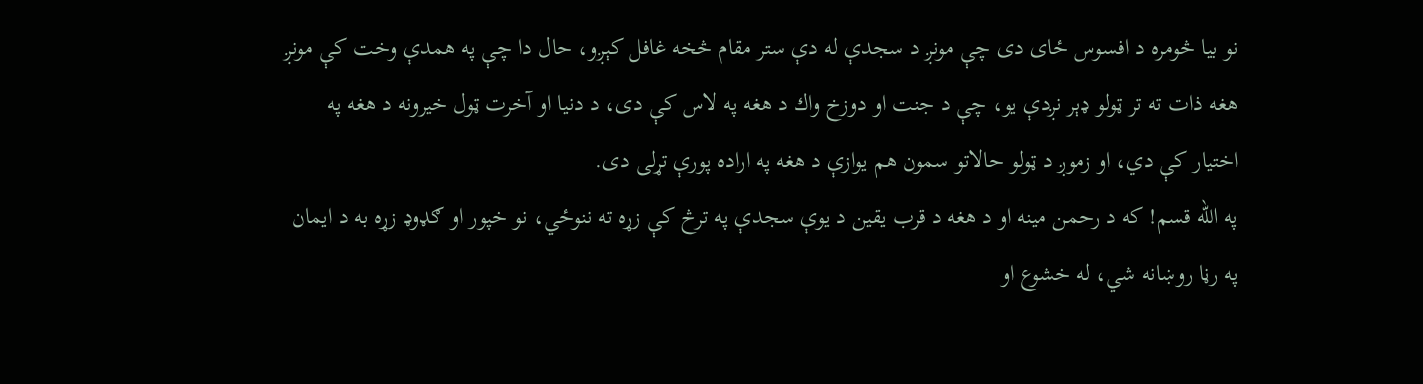نو بيا څومره د افسوس ځای دی چې مونږ د سجدې له دې ستر مقام څخه غافل کېږو، حال دا چې په همدې وخت کې مونږ هغه ذات ته تر ټولو ډېر نږدې يو، چې د جنت او دوزخ واك د هغه په لاس کې دی، د دنيا او آخرت ټول خيرونه د هغه په اختيار کې دي، او زموږ د ټولو حالاتو سمون هم يوازې د هغه په اراده پورې تړلی دی.
په الله قسم! که د رحمن مينه او د هغه د قرب يقين د يوې سجدې په ترڅ کې زړه ته ننوځي، نو خپور او ګډوډ زړه به د ايمان په رڼا روښانه شي، له خشوع او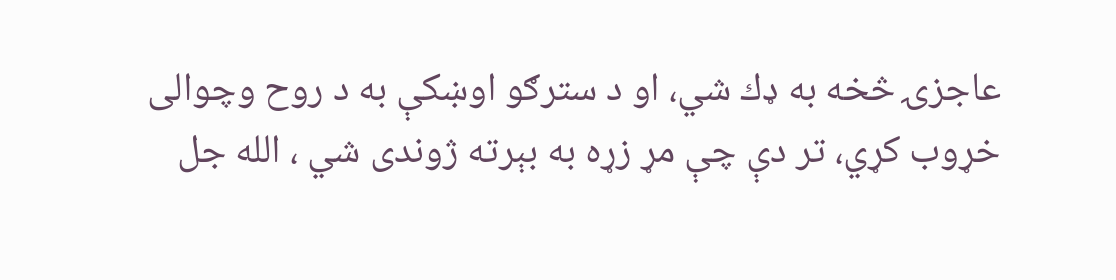عاجزۍ څخه به ډك شي، او د سترګو اوښکې به د روح وچوالی خړوب کړي، تر دې چې مړ زړه به بېرته ژوندی شي ، الله جل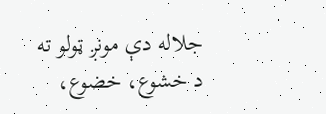جلاله دې مونږ ټولو ته د خشوع، خضوع،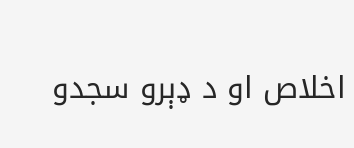اخلاص او د ډېرو سجدو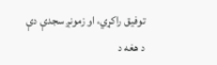توفيق راکړي، او زمونږ سجدې دې د هغه د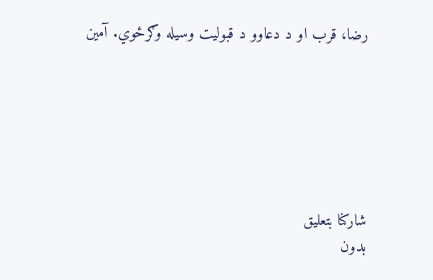رضا، قرب او د دعاوو د قبوليت وسيله وګرځوي. آمين






شاركنا بتعليق
بدون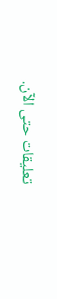تعليقات حتى الآن.